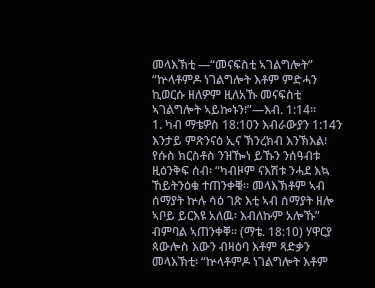መላእኽቲ —“መናፍስቲ ኣገልግሎት”
“ኵላቶምዶ ነገልግሎት እቶም ምድሓን ኪወርሱ ዘለዎም ዚለአኹ መናፍስቲ ኣገልግሎት ኣይኰኑን፧”—እብ. 1:14።
1. ካብ ማቴዎስ 18:10ን እብራውያን 1:14ን እንታይ ምጽንናዕ ኢና ኽንረክብ እንኽእል፧
የሱስ ክርስቶስ ንዝዀነ ይኹን ንሰዓብቱ ዚዕንቅፍ ሰብ፡ “ካብዞም ናእሽቱ ንሓደ እኳ ኸይትንዕቁ ተጠንቀቑ። መላእኽቶም ኣብ ሰማያት ኵሉ ሳዕ ገጽ እቲ ኣብ ሰማያት ዘሎ ኣቦይ ይርእዩ አለዉ፡ እብለኩም አሎኹ” ብምባል ኣጠንቀቐ። (ማቴ. 18:10) ሃዋርያ ጳውሎስ እውን ብዛዕባ እቶም ጻድቃን መላእኽቲ፡ “ኵላቶምዶ ነገልግሎት እቶም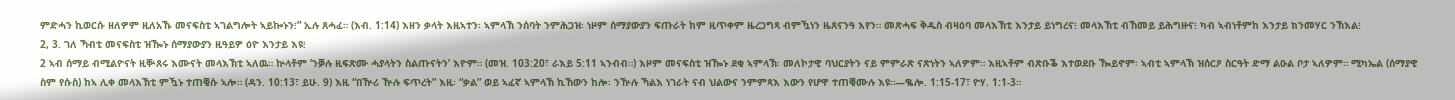ምድሓን ኪወርሱ ዘለዎም ዚለአኹ መናፍስቲ ኣገልግሎት ኣይኰኑን፧” ኢሉ ጸሓፈ። (እብ. 1:14) እዘን ቃላት እዚኣተን፡ ኣምላኽ ንሰባት ንምሕጋዝ፡ ነዞም ሰማያውያን ፍጡራት ከም ዚጥቀም ዜረጋግጻ ብምዃነን ዜጸናንዓ እየን። መጽሓፍ ቅዱስ ብዛዕባ መላእኽቲ እንታይ ይነግረና፧ መላእኽቲ ብኸመይ ይሕግዙና፧ ካብ ኣብነቶምከ እንታይ ክንመሃር ንኽእል፧
2, 3. ገለ ኻብቲ መናፍስቲ ዝዀኑ ሰማያውያን ዚዓይዎ ዕዮ እንታይ እዩ፧
2 ኣብ ሰማይ ብሚልዮናት ዚቝጸሩ እሙናት መላእኽቲ ኣለዉ። ኵላቶም ‘ንቓሉ ዚፍጽሙ ሓያላትን ስልጡናትን’ እዮም። (መዝ. 103:20፣ ራእይ 5:11 ኣንብብ።) እዞም መናፍስቲ ዝዀኑ ደቂ ኣምላኽ፡ መለኮታዊ ባህርያትን ናይ ምምራጽ ናጽነትን ኣለዎም። እዚኣቶም ብጽቡቕ እተወደቡ ዀይኖም፡ ኣብቲ ኣምላኽ ዝሰርዖ ስርዓት ድማ ልዑል ቦታ ኣለዎም። ሚካኤል (ሰማያዊ ስም የሱስ) ከኣ ሊቀ መላእኽቲ ምዃኑ ተጠቒሱ ኣሎ። (ዳን. 10:13፣ ይሁ. 9) እዚ “በዅሪ ዅሉ ፍጥረት” እዚ፡ “ቃል” ወይ ኣፈኛ ኣምላኽ ኪኸውን ከሎ፡ ንዅሉ ኻልእ ነገራት ናብ ህልውና ንምምጻእ እውን የሆዋ ተጠቒሙሉ እዩ።—ቈሎ. 1:15-17፣ ዮሃ. 1:1-3።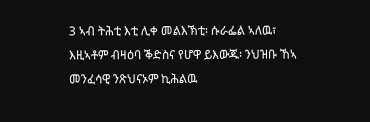3 ኣብ ትሕቲ እቲ ሊቀ መልእኽቲ፡ ሱራፌል ኣለዉ፣ እዚኣቶም ብዛዕባ ቕድስና የሆዋ ይእውጁ፡ ንህዝቡ ኸኣ መንፈሳዊ ንጽህናኦም ኪሕልዉ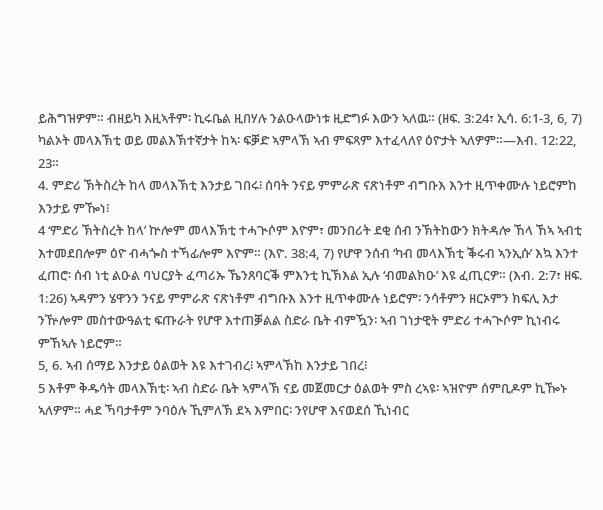ይሕግዝዎም። ብዘይካ እዚኣቶም፡ ኪሩቤል ዚበሃሉ ንልዑላውነቱ ዚድግፉ እውን ኣለዉ። (ዘፍ. 3:24፣ ኢሳ. 6:1-3, 6, 7) ካልኦት መላእኽቲ ወይ መልእኽተኛታት ከኣ፡ ፍቓድ ኣምላኽ ኣብ ምፍጻም እተፈላለየ ዕዮታት ኣለዎም።—እብ. 12:22, 23።
4. ምድሪ ኽትስረት ከላ መላእኽቲ እንታይ ገበሩ፧ ሰባት ንናይ ምምራጽ ናጽነቶም ብግቡእ እንተ ዚጥቀሙሉ ነይሮምከ እንታይ ምዀነ፧
4 ‘ምድሪ ኽትስረት ከላ’ ኵሎም መላእኽቲ ተሓጒሶም እዮም፣ መንበሪት ደቂ ሰብ ንኽትከውን ክትዳሎ ኸላ ኸኣ ኣብቲ እተመደበሎም ዕዮ ብሓጐስ ተኻፊሎም እዮም። (እዮ. 38:4, 7) የሆዋ ንሰብ ‘ካብ መላእኽቲ ቕሩብ ኣንኢሱ’ እኳ እንተ ፈጠሮ፡ ሰብ ነቲ ልዑል ባህርያት ፈጣሪኡ ኼንጸባርቕ ምእንቲ ኪኽእል ኢሉ ‘ብመልክዑ’ እዩ ፈጢርዎ። (እብ. 2:7፣ ዘፍ. 1:26) ኣዳምን ሄዋንን ንናይ ምምራጽ ናጽነቶም ብግቡእ እንተ ዚጥቀሙሉ ነይሮም፡ ንሳቶምን ዘርኦምን ክፍሊ እታ ንዅሎም መስተውዓልቲ ፍጡራት የሆዋ እተጠቓልል ስድራ ቤት ብምዃን፡ ኣብ ገነታዊት ምድሪ ተሓጒሶም ኪነብሩ ምኸኣሉ ነይሮም።
5, 6. ኣብ ሰማይ እንታይ ዕልወት እዩ እተገብረ፧ ኣምላኽከ እንታይ ገበረ፧
5 እቶም ቅዱሳት መላእኽቲ፡ ኣብ ስድራ ቤት ኣምላኽ ናይ መጀመርታ ዕልወት ምስ ረኣዩ፡ ኣዝዮም ሰምቢዶም ኪዀኑ ኣለዎም። ሓደ ኻባታቶም ንባዕሉ ኺምለኽ ደኣ እምበር፡ ንየሆዋ እናወደሰ ኺነብር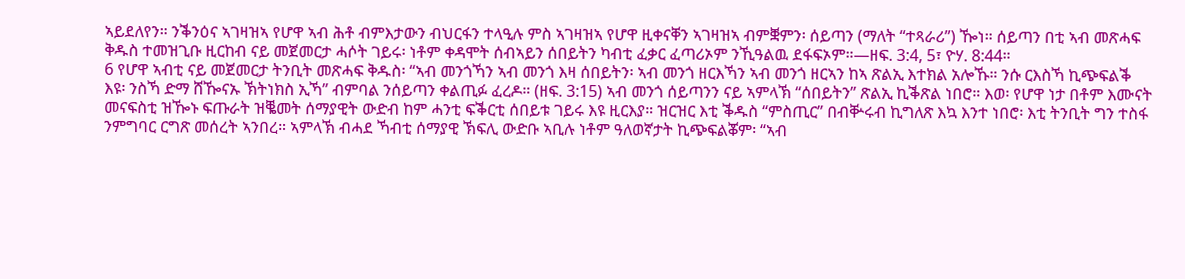ኣይደለየን። ንቕንዕና ኣገዛዝኣ የሆዋ ኣብ ሕቶ ብምእታውን ብህርፋን ተላዒሉ ምስ ኣገዛዝኣ የሆዋ ዚቀናቐን ኣገዛዝኣ ብምቛምን፡ ሰይጣን (ማለት “ተጻራሪ”) ዀነ። ሰይጣን በቲ ኣብ መጽሓፍ ቅዱስ ተመዝጊቡ ዚርከብ ናይ መጀመርታ ሓሶት ገይሩ፡ ነቶም ቀዳሞት ሰብኣይን ሰበይትን ካብቲ ፈቃር ፈጣሪኦም ንኺዓልዉ ደፋፍኦም።—ዘፍ. 3:4, 5፣ ዮሃ. 8:44።
6 የሆዋ ኣብቲ ናይ መጀመርታ ትንቢት መጽሓፍ ቅዱስ፡ “ኣብ መንጎኻን ኣብ መንጎ እዛ ሰበይትን፡ ኣብ መንጎ ዘርእኻን ኣብ መንጎ ዘርኣን ከኣ ጽልኢ እተክል አሎኹ። ንሱ ርእስኻ ኪጭፍልቕ እዩ፡ ንስኻ ድማ ሸዀናኡ ኽትነክስ ኢኻ” ብምባል ንሰይጣን ቀልጢፉ ፈረዶ። (ዘፍ. 3:15) ኣብ መንጎ ሰይጣንን ናይ ኣምላኽ “ሰበይትን” ጽልኢ ኪቕጽል ነበሮ። እወ፡ የሆዋ ነታ በቶም እሙናት መናፍስቲ ዝዀኑ ፍጡራት ዝቘመት ሰማያዊት ውድብ ከም ሓንቲ ፍቕርቲ ሰበይቱ ገይሩ እዩ ዚርእያ። ዝርዝር እቲ ቕዱስ “ምስጢር” በብቝሩብ ኪግለጽ እኳ እንተ ነበሮ፡ እቲ ትንቢት ግን ተስፋ ንምግባር ርግጽ መሰረት ኣንበረ። ኣምላኽ ብሓደ ኻብቲ ሰማያዊ ኽፍሊ ውድቡ ኣቢሉ ነቶም ዓለወኛታት ኪጭፍልቖም፡ “ኣብ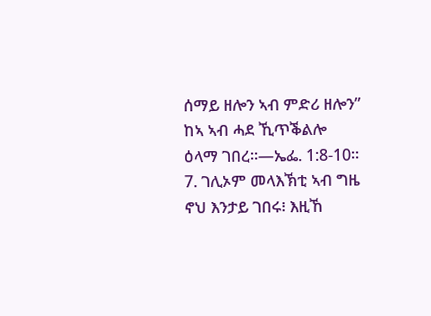ሰማይ ዘሎን ኣብ ምድሪ ዘሎን” ከኣ ኣብ ሓደ ኺጥቕልሎ ዕላማ ገበረ።—ኤፌ. 1:8-10።
7. ገሊኦም መላእኽቲ ኣብ ግዜ ኖህ እንታይ ገበሩ፧ እዚኸ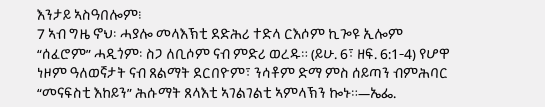እንታይ ኣስዓበሎም፧
7 ኣብ ግዜ ኖህ፡ ሓያሎ መላእኽቲ ደድሕሪ ተድላ ርእሶም ኪጐዩ ኢሎም “ሰፈሮም” ሓዲጎም፡ ስጋ ለቢሶም ናብ ምድሪ ወረዱ። (ይሁ. 6፣ ዘፍ. 6:1-4) የሆዋ ነዞም ዓለወኛታት ናብ ጸልማት ደርበዮም፣ ንሳቶም ድማ ምስ ሰይጣን ብምሕባር “መናፍስቲ እከይን” ሕሱማት ጸላእቲ ኣገልገልቲ ኣምላኽን ኰኑ።—ኤፌ.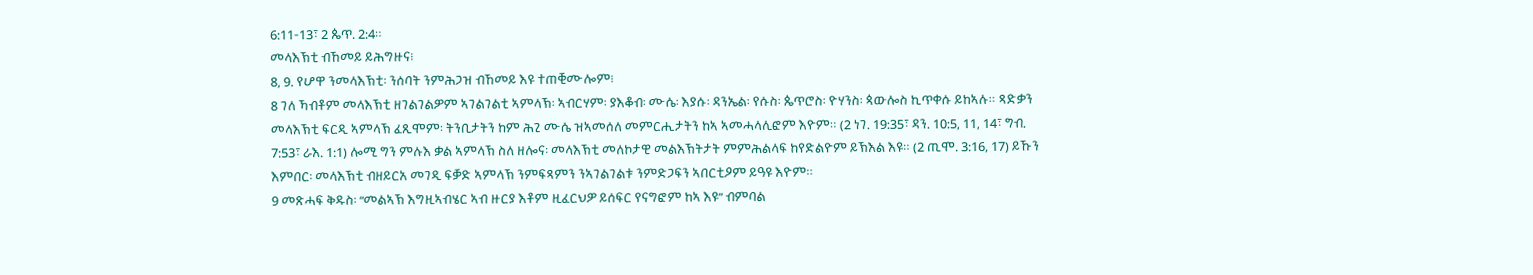6:11-13፣ 2 ጴጥ. 2:4።
መላእኽቲ ብኸመይ ይሕግዙና፧
8, 9. የሆዋ ንመላእኽቲ፡ ንሰባት ንምሕጋዝ ብኸመይ እዩ ተጠቒሙሎም፧
8 ገለ ኻብቶም መላእኽቲ ዘገልገልዎም ኣገልገልቲ ኣምላኽ፡ ኣብርሃም፡ ያእቆብ፡ ሙሴ፡ እያሱ፡ ዳንኤል፡ የሱስ፡ ጴጥሮስ፡ ዮሃንስ፡ ጳውሎስ ኪጥቀሱ ይከኣሉ። ጻድቃን መላእኽቲ ፍርዲ ኣምላኽ ፈጺሞም፡ ትንቢታትን ከም ሕጊ ሙሴ ዝኣመሰለ መምርሒታትን ከኣ ኣመሓላሊፎም እዮም። (2 ነገ. 19:35፣ ዳን. 10:5, 11, 14፣ ግብ. 7:53፣ ራእ. 1:1) ሎሚ ግን ምሉእ ቃል ኣምላኽ ስለ ዘሎና፡ መላእኽቲ መለኮታዊ መልእኽትታት ምምሕልላፍ ከየድልዮም ይኽእል እዩ። (2 ጢሞ. 3:16, 17) ይኹን እምበር፡ መላእኽቲ ብዘይርአ መገዲ ፍቓድ ኣምላኽ ንምፍጻምን ንኣገልገልቱ ንምድጋፍን ኣበርቲዖም ይዓዩ እዮም።
9 መጽሓፍ ቅዱስ፡ “መልኣኽ እግዚኣብሄር ኣብ ዙርያ እቶም ዚፈርህዎ ይሰፍር የናግፎም ከኣ እዩ” ብምባል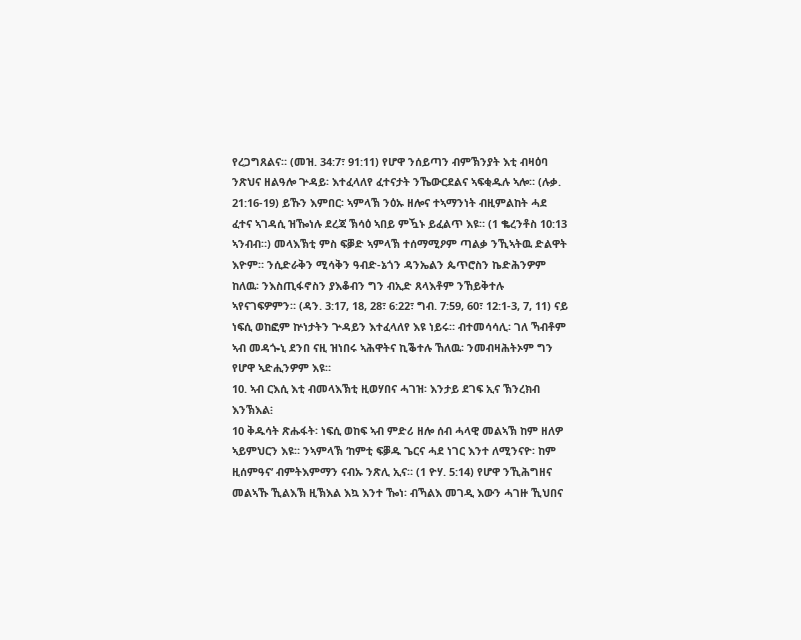የረጋግጸልና። (መዝ. 34:7፣ 91:11) የሆዋ ንሰይጣን ብምኽንያት እቲ ብዛዕባ ንጽህና ዘልዓሎ ጕዳይ፡ እተፈላለየ ፈተናታት ንኼውርደልና ኣፍቂዱሉ ኣሎ። (ሉቃ. 21:16-19) ይኹን እምበር፡ ኣምላኽ ንዕኡ ዘሎና ተኣማንነት ብዚምልከት ሓደ ፈተና ኣገዳሲ ዝዀነሉ ደረጃ ኽሳዕ ኣበይ ምዃኑ ይፈልጥ እዩ። (1 ቈረንቶስ 10:13 ኣንብብ።) መላእኽቲ ምስ ፍቓድ ኣምላኽ ተሰማሚዖም ጣልቃ ንኺኣትዉ ድልዋት እዮም። ንሲድራቅን ሚሳቅን ዓብድ-ኔጎን ዳንኤልን ጴጥሮስን ኬድሕንዎም ከለዉ፡ ንእስጢፋኖስን ያእቆብን ግን ብኢድ ጸላእቶም ንኸይቅተሉ ኣየናገፍዎምን። (ዳን. 3:17, 18, 28፣ 6:22፣ ግብ. 7:59, 60፣ 12:1-3, 7, 11) ናይ ነፍሲ ወከፎም ኵነታትን ጕዳይን እተፈላለየ እዩ ነይሩ። ብተመሳሳሊ፡ ገለ ኻብቶም ኣብ መዳጐኒ ደንበ ናዚ ዝነበሩ ኣሕዋትና ኪቕተሉ ኸለዉ፡ ንመብዛሕትኦም ግን የሆዋ ኣድሒንዎም እዩ።
10. ኣብ ርእሲ እቲ ብመላእኽቲ ዚወሃበና ሓገዝ፡ እንታይ ደገፍ ኢና ኽንረክብ እንኽእል፧
10 ቅዱሳት ጽሑፋት፡ ነፍሲ ወከፍ ኣብ ምድሪ ዘሎ ሰብ ሓላዊ መልኣኽ ከም ዘለዎ ኣይምህርን እዩ። ንኣምላኽ ‘ከምቲ ፍቓዱ ጌርና ሓደ ነገር እንተ ለሚንናዮ፡ ከም ዚሰምዓና’ ብምትእምማን ናብኡ ንጽሊ ኢና። (1 ዮሃ. 5:14) የሆዋ ንኺሕግዘና መልኣኹ ኺልእኽ ዚኽእል እኳ እንተ ዀነ፡ ብኻልእ መገዲ እውን ሓገዙ ኺህበና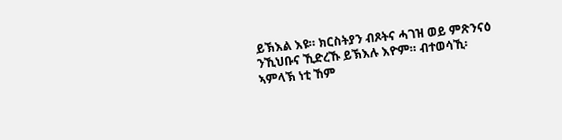ይኽእል እዩ። ክርስትያን ብጾትና ሓገዝ ወይ ምጽንናዕ ንኺህቡና ኺድረኹ ይኽእሉ እዮም። ብተወሳኺ፡ ኣምላኽ ነቲ ኸም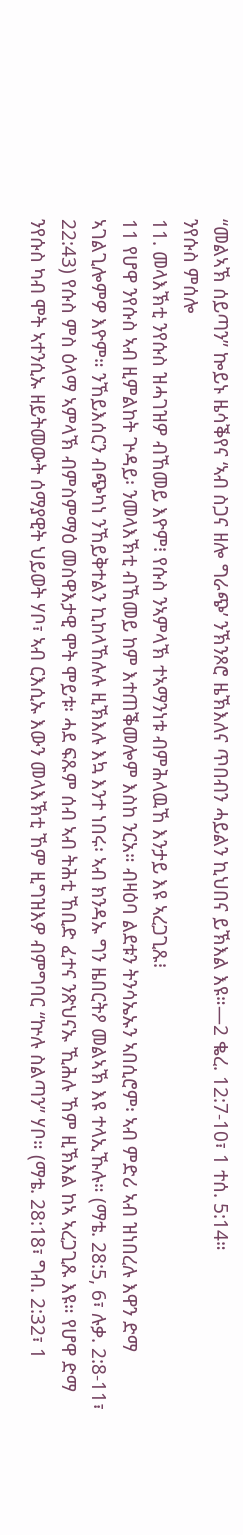“መልኣኽ ሰይጣን” ኰይኑ ዜሳቕየና ‘ኣብ ስጋና ዘሎ ግራጭ’ ንኽንጾሮ ዜኽእለና ጥበብን ሓይልን ኪህበና ይኽእል እዩ።—2 ቈረ. 12:7-10፣ 1 ተሰ. 5:14።
ንየሱስ ምሰሎ
11. መላእኽቲ ንየሱስ ዝሓገዝዎ ብኸመይ እዮም፧ የሱስ ንኣምላኽ ተኣማንነቱ ብምሕላዉኸ እንታይ እዩ ኣረጋጊጹ፧
11 የሆዋ ንየሱስ ኣብ ዚምልከት ጕዳይ፡ ንመላእኽቲ ብኸመይ ከም እተጠቕመሎም እስከ ንርአ። ብዛዕባ ልደቱን ትንሳኤኡን ኣበሲሮም፡ ኣብ ምድሪ ኣብ ዝነበረሉ እዋን ድማ ኣገልጊሎምዎ እዮም። ንኸይእሰርን ብጭካነ ንኸይቅተልን ኪከላኸሉሉ ዚኽእሉ እኳ እንተ ነበሩ፡ ኣብ ክንዳኡ ግን ዜበርትዖ መልኣኽ እዩ ተላኢኹሉ። (ማቴ. 28:5, 6፣ ሉቃ. 2:8-11፣ 22:43) የሱስ ምስ ዕላማ ኣምላኽ ብምስምማዕ መስዋእታዊ ሞት ሞይቱ፡ ሓደ ፍጹም ሰብ ኣብ ትሕቲ ኸቢድ ፈተና ንጽህናኡ ኺሕሉ ኸም ዚኽእል ከኣ ኣረጋጊጹ እዩ። የሆዋ ድማ ንየሱስ ካብ ሞት ኣተንሲኡ ዘይትመውት ሰማያዊት ህይወት ሃቦ፣ ኣብ ርእሲኡ እውን መላእኽቲ ኸም ዚግዝእዎ ብምግባር “ኵሉ ስልጣን” ሃቦ። (ማቴ. 28:18፣ ግብ. 2:32፣ 1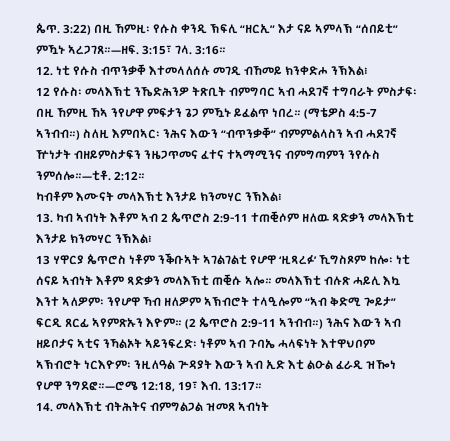ጴጥ. 3:22) በዚ ኸምዚ፡ የሱስ ቀንዲ ኽፍሊ “ዘርኢ” እታ ናይ ኣምላኽ “ሰበይቲ” ምዃኑ ኣረጋገጸ።—ዘፍ. 3:15፣ ገላ. 3:16።
12. ነቲ የሱስ ብጥንቃቐ እተመላለሰሉ መገዲ ብኸመይ ክንቀድሖ ንኽእል፧
12 የሱስ፡ መላእኽቲ ንኼድሕንዎ ትጽቢት ብምግባር ኣብ ሓደገኛ ተግባራት ምስታፍ፡ በዚ ኸምዚ ኸኣ ንየሆዋ ምፍታን ጌጋ ምዃኑ ይፈልጥ ነበረ። (ማቴዎስ 4:5-7 ኣንብብ።) ስለዚ እምበኣር፡ ንሕና እውን “ብጥንቃቐ” ብምምልላስን ኣብ ሓደገኛ ዅነታት ብዘይምስታፍን ንዜጋጥመና ፈተና ተኣማሚንና ብምግጣምን ንየሱስ ንምሰሎ።—ቲቶ. 2:12።
ካብቶም እሙናት መላእኽቲ እንታይ ክንመሃር ንኽእል፧
13. ካብ ኣብነት እቶም ኣብ 2 ጴጥሮስ 2:9-11 ተጠቒሶም ዘለዉ ጻድቃን መላእኽቲ እንታይ ክንመሃር ንኽእል፧
13 ሃዋርያ ጴጥሮስ ነቶም ንቕቡኣት ኣገልገልቲ የሆዋ ‘ዚጻረፉ’ ኺግስጾም ከሎ፡ ነቲ ሰናይ ኣብነት እቶም ጻድቃን መላእኽቲ ጠቒሱ ኣሎ። መላእኽቲ ብሉጽ ሓይሊ እኳ እንተ ኣለዎም፡ ንየሆዋ ኻብ ዘለዎም ኣኽብሮት ተላዒሎም “ኣብ ቅድሚ ጐይታ” ፍርዲ ጸርፊ ኣየምጽኡን እዮም። (2 ጴጥሮስ 2:9-11 ኣንብብ።) ንሕና እውን ኣብ ዘይቦታና ኣቲና ንኻልኦት ኣይንፍረድ፡ ነቶም ኣብ ጉባኤ ሓላፍነት እተዋህቦም ኣኽብሮት ነርእዮም፡ ንዚለዓል ጕዳያት እውን ኣብ ኢድ እቲ ልዑል ፈራዲ ዝዀነ የሆዋ ንግደፎ።—ሮሜ 12:18, 19፣ እብ. 13:17።
14. መላእኽቲ ብትሕትና ብምግልጋል ዝመጸ ኣብነት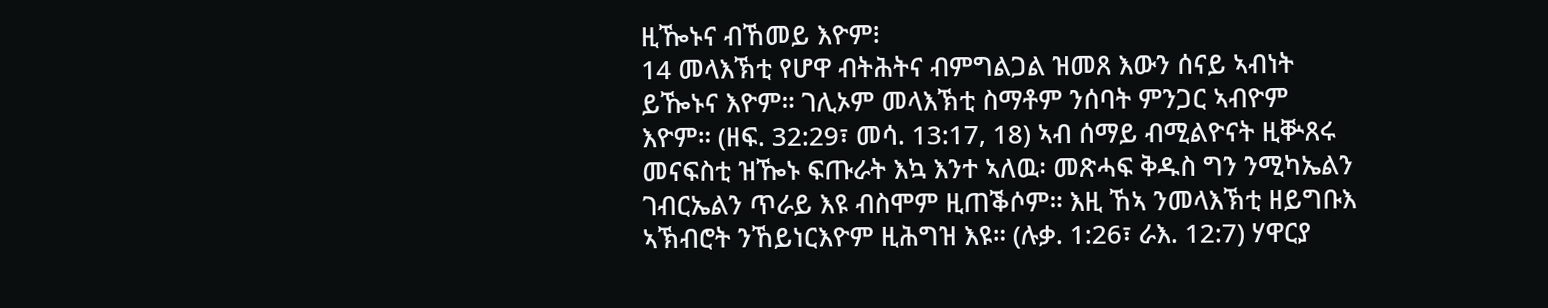ዚዀኑና ብኸመይ እዮም፧
14 መላእኽቲ የሆዋ ብትሕትና ብምግልጋል ዝመጸ እውን ሰናይ ኣብነት ይዀኑና እዮም። ገሊኦም መላእኽቲ ስማቶም ንሰባት ምንጋር ኣብዮም እዮም። (ዘፍ. 32:29፣ መሳ. 13:17, 18) ኣብ ሰማይ ብሚልዮናት ዚቝጸሩ መናፍስቲ ዝዀኑ ፍጡራት እኳ እንተ ኣለዉ፡ መጽሓፍ ቅዱስ ግን ንሚካኤልን ገብርኤልን ጥራይ እዩ ብስሞም ዚጠቕሶም። እዚ ኸኣ ንመላእኽቲ ዘይግቡእ ኣኽብሮት ንኸይነርእዮም ዚሕግዝ እዩ። (ሉቃ. 1:26፣ ራእ. 12:7) ሃዋርያ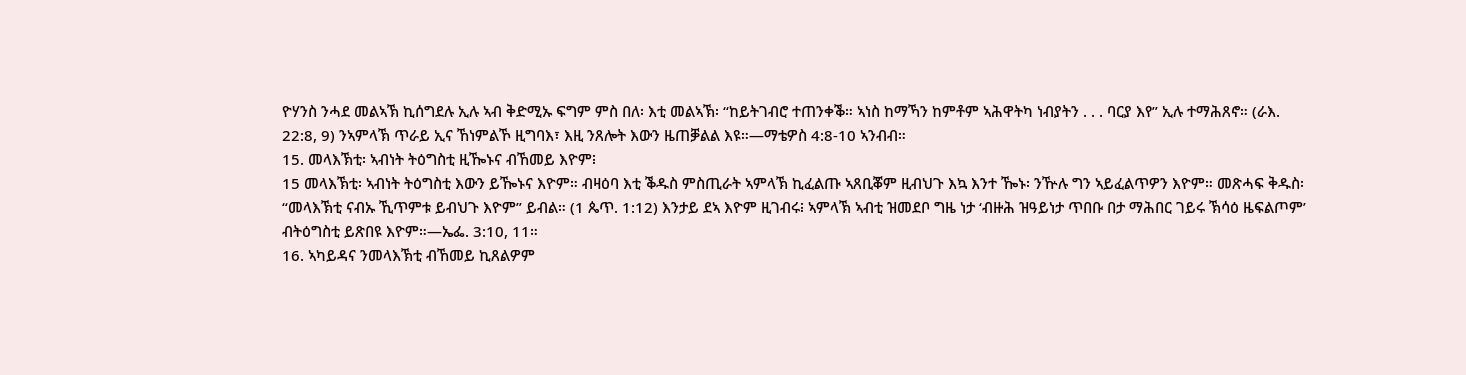ዮሃንስ ንሓደ መልኣኽ ኪሰግደሉ ኢሉ ኣብ ቅድሚኡ ፍግም ምስ በለ፡ እቲ መልኣኽ፡ “ከይትገብሮ ተጠንቀቕ። ኣነስ ከማኻን ከምቶም ኣሕዋትካ ነብያትን . . . ባርያ እየ” ኢሉ ተማሕጸኖ። (ራእ. 22:8, 9) ንኣምላኽ ጥራይ ኢና ኸነምልኾ ዚግባእ፣ እዚ ንጸሎት እውን ዜጠቓልል እዩ።—ማቴዎስ 4:8-10 ኣንብብ።
15. መላእኽቲ፡ ኣብነት ትዕግስቲ ዚዀኑና ብኸመይ እዮም፧
15 መላእኽቲ፡ ኣብነት ትዕግስቲ እውን ይዀኑና እዮም። ብዛዕባ እቲ ቕዱስ ምስጢራት ኣምላኽ ኪፈልጡ ኣጸቢቖም ዚብህጉ እኳ እንተ ዀኑ፡ ንዅሉ ግን ኣይፈልጥዎን እዮም። መጽሓፍ ቅዱስ፡ “መላእኽቲ ናብኡ ኺጥምቱ ይብህጉ እዮም” ይብል። (1 ጴጥ. 1:12) እንታይ ደኣ እዮም ዚገብሩ፧ ኣምላኽ ኣብቲ ዝመደቦ ግዜ ነታ ‘ብዙሕ ዝዓይነታ ጥበቡ በታ ማሕበር ገይሩ ኽሳዕ ዜፍልጦም’ ብትዕግስቲ ይጽበዩ እዮም።—ኤፌ. 3:10, 11።
16. ኣካይዳና ንመላእኽቲ ብኸመይ ኪጸልዎም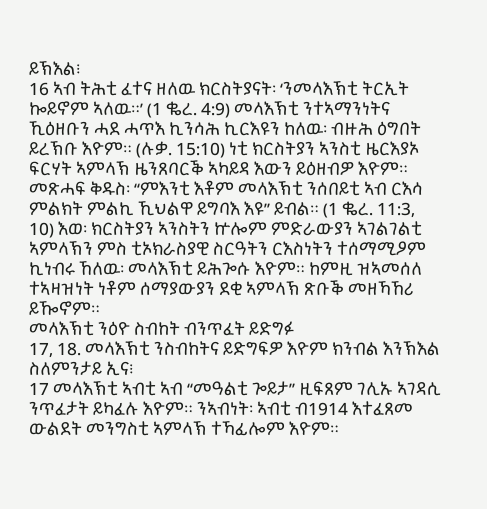ይኽእል፧
16 ኣብ ትሕቲ ፈተና ዘለዉ ክርስትያናት፡ ‘ንመላእኽቲ ትርኢት ኰይኖም ኣለዉ።’ (1 ቈረ. 4:9) መላእኽቲ ንተኣማንነትና ኺዕዘቡን ሓደ ሓጥእ ኪንሳሕ ኪርእዩን ከለዉ፡ ብዙሕ ዕግበት ይረኽቡ እዮም። (ሉቃ. 15:10) ነቲ ክርስትያን ኣንስቲ ዜርእያኦ ፍርሃት ኣምላኽ ዜንጸባርቕ ኣካይዳ እውን ይዕዘብዎ እዮም። መጽሓፍ ቅዱስ፡ “ምእንቲ እቶም መላእኽቲ ንሰበይቲ ኣብ ርእሳ ምልክት ምልኪ ኺህልዋ ይግባእ እዩ” ይብል። (1 ቈረ. 11:3, 10) እወ፡ ክርስትያን ኣንስትን ኵሎም ምድራውያን ኣገልገልቲ ኣምላኽን ምስ ቲኦክራስያዊ ስርዓትን ርእስነትን ተሰማሚዖም ኪነብሩ ኸለዉ፡ መላእኽቲ ይሕጐሱ እዮም። ከምዚ ዝኣመሰለ ተኣዛዝነት ነቶም ሰማያውያን ደቂ ኣምላኽ ጽቡቕ መዘኻኸሪ ይዀኖም።
መላእኽቲ ንዕዮ ስብከት ብንጥፈት ይድግፉ
17, 18. መላእኽቲ ንስብከትና ይድግፍዎ እዮም ክንብል እንኽእል ስለምንታይ ኢና፧
17 መላእኽቲ ኣብቲ ኣብ “መዓልቲ ጐይታ” ዚፍጸም ገሊኡ ኣገዳሲ ንጥፈታት ይካፈሉ እዮም። ንኣብነት፡ ኣብቲ ብ1914 እተፈጸመ ውልደት መንግስቲ ኣምላኽ ተኻፊሎም እዮም።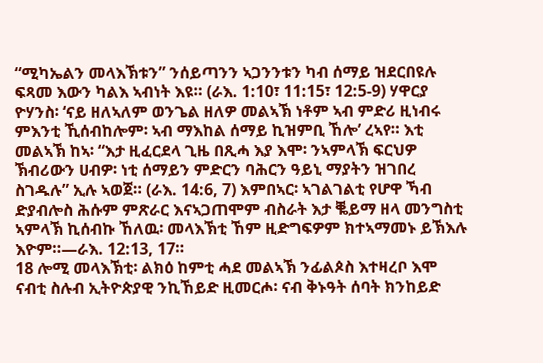“ሚካኤልን መላእኽቱን” ንሰይጣንን ኣጋንንቱን ካብ ሰማይ ዝደርበዩሉ ፍጻመ እውን ካልእ ኣብነት እዩ። (ራእ. 1:10፣ 11:15፣ 12:5-9) ሃዋርያ ዮሃንስ፡ ‘ናይ ዘለኣለም ወንጌል ዘለዎ መልኣኽ ነቶም ኣብ ምድሪ ዚነብሩ ምእንቲ ኺሰብከሎም፡ ኣብ ማእከል ሰማይ ኪዝምቢ ኸሎ’ ረኣየ። እቲ መልኣኽ ከኣ፡ “እታ ዚፈርደላ ጊዜ በጺሓ እያ እሞ፡ ንኣምላኽ ፍርህዎ ኽብሪውን ሀብዎ፡ ነቲ ሰማይን ምድርን ባሕርን ዓይኒ ማያትን ዝገበረ ስገዱሉ” ኢሉ ኣወጀ። (ራእ. 14:6, 7) እምበኣር፡ ኣገልገልቲ የሆዋ ኻብ ድያብሎስ ሕሱም ምጽራር እናኣጋጠሞም ብስራት እታ ቘይማ ዘላ መንግስቲ ኣምላኽ ኪሰብኩ ኸለዉ፡ መላእኽቲ ኸም ዚድግፍዎም ክተኣማመኑ ይኽእሉ እዮም።—ራእ. 12:13, 17።
18 ሎሚ መላእኽቲ፡ ልክዕ ከምቲ ሓደ መልኣኽ ንፊልጶስ እተዛረቦ እሞ ናብቲ ስሉብ ኢትዮጵያዊ ንኪኸይድ ዚመርሖ፡ ናብ ቅኑዓት ሰባት ክንከይድ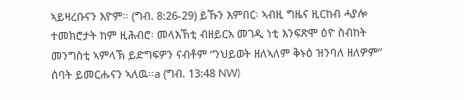ኣይዛረቡናን እዮም። (ግብ. 8:26-29) ይኹን እምበር፡ ኣብዚ ግዜና ዚርከብ ሓያሎ ተመክሮታት ከም ዚሕብሮ፡ መላእኽቲ ብዘይርአ መገዲ ነቲ እንፍጽሞ ዕዮ ስብከት መንግስቲ ኣምላኽ ይድግፍዎን ናብቶም “ንህይወት ዘለኣለም ቅኑዕ ዝንባለ ዘለዎም” ሰባት ይመርሑናን ኣለዉ።a (ግብ. 13:48 NW)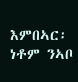እምበኣር፡ ነቶም ንኣቦ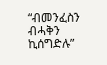“ብመንፈስን ብሓቅን ኪሰግድሉ”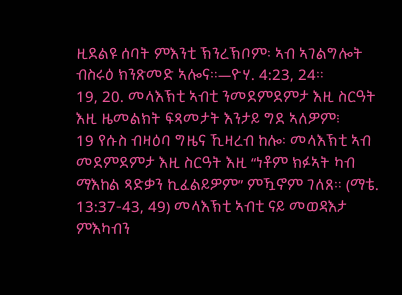ዚደልዩ ሰባት ምእንቲ ኽንረኽቦም፡ ኣብ ኣገልግሎት ብስሩዕ ክንጽመድ ኣሎና።—ዮሃ. 4:23, 24።
19, 20. መላእኽቲ ኣብቲ ንመደምደምታ እዚ ስርዓት እዚ ዜመልክት ፍጻመታት እንታይ ግደ ኣለዎም፧
19 የሱስ ብዛዕባ ግዜና ኺዛረብ ከሎ፡ መላእኽቲ ኣብ መደምደምታ እዚ ስርዓት እዚ “ነቶም ክፉኣት ካብ ማእከል ጻድቃን ኪፈልይዎም” ምዃኖም ገለጸ። (ማቴ. 13:37-43, 49) መላእኽቲ ኣብቲ ናይ መወዳእታ ምእካብን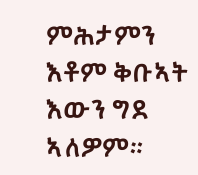ምሕታምን እቶም ቅቡኣት እውን ግደ ኣለዎም።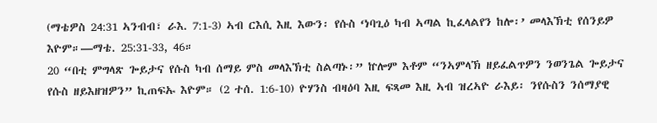(ማቴዎስ 24:31 ኣንብብ፣ ራእ. 7:1-3) ኣብ ርእሲ እዚ እውን፡ የሱስ ‘ነባጊዕ ካብ ኣጣል ኪፈላልየን ከሎ፡’ መላእኽቲ የሰንይዎ እዮም።—ማቴ. 25:31-33, 46።
20 “በቲ ምግላጽ ጐይታና የሱስ ካብ ሰማይ ምስ መላእኽቲ ስልጣኑ፡” ኵሎም እቶም “ንኣምላኽ ዘይፈልጥዎን ንወንጌል ጐይታና የሱስ ዘይእዘዝዎን” ኪጠፍኡ እዮም። (2 ተሰ. 1:6-10) ዮሃንስ ብዛዕባ እዚ ፍጻመ እዚ ኣብ ዝረኣዮ ራእይ፡ ንየሱስን ንሰማያዊ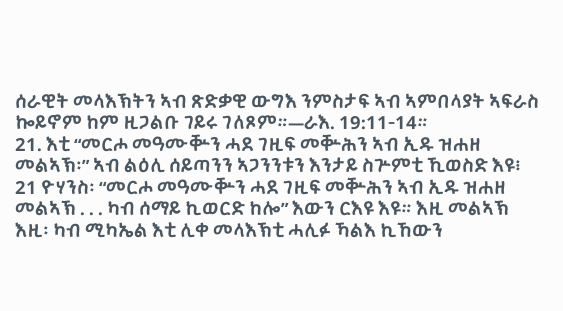ሰራዊት መላእኽትን ኣብ ጽድቃዊ ውግእ ንምስታፍ ኣብ ኣምበላያት ኣፍራስ ኰይኖም ከም ዚጋልቡ ገይሩ ገለጾም።—ራእ. 19:11-14።
21. እቲ “መርሖ መዓሙቝን ሓደ ገዚፍ መቝሕን ኣብ ኢዱ ዝሐዘ መልኣኽ፡” ኣብ ልዕሊ ሰይጣንን ኣጋንንቱን እንታይ ስጕምቲ ኺወስድ እዩ፧
21 ዮሃንስ፡ “መርሖ መዓሙቝን ሓደ ገዚፍ መቝሕን ኣብ ኢዱ ዝሐዘ መልኣኽ . . . ካብ ሰማይ ኪወርድ ከሎ” እውን ርእዩ እዩ። እዚ መልኣኽ እዚ፡ ካብ ሚካኤል እቲ ሊቀ መላእኽቲ ሓሊፉ ኻልእ ኪኸውን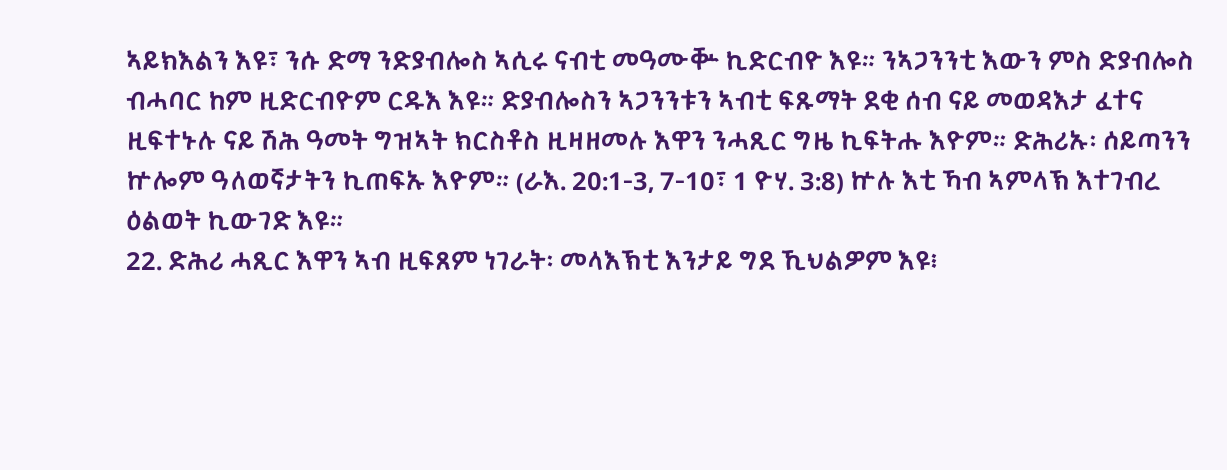ኣይክእልን እዩ፣ ንሱ ድማ ንድያብሎስ ኣሲሩ ናብቲ መዓሙቝ ኪድርብዮ እዩ። ንኣጋንንቲ እውን ምስ ድያብሎስ ብሓባር ከም ዚድርብዮም ርዱእ እዩ። ድያብሎስን ኣጋንንቱን ኣብቲ ፍጹማት ደቂ ሰብ ናይ መወዳእታ ፈተና ዚፍተኑሉ ናይ ሽሕ ዓመት ግዝኣት ክርስቶስ ዚዛዘመሉ እዋን ንሓጺር ግዜ ኪፍትሑ እዮም። ድሕሪኡ፡ ሰይጣንን ኵሎም ዓለወኛታትን ኪጠፍኡ እዮም። (ራእ. 20:1-3, 7-10፣ 1 ዮሃ. 3:8) ኵሉ እቲ ኻብ ኣምላኽ እተገብረ ዕልወት ኪውገድ እዩ።
22. ድሕሪ ሓጺር እዋን ኣብ ዚፍጸም ነገራት፡ መላእኽቲ እንታይ ግደ ኺህልዎም እዩ፧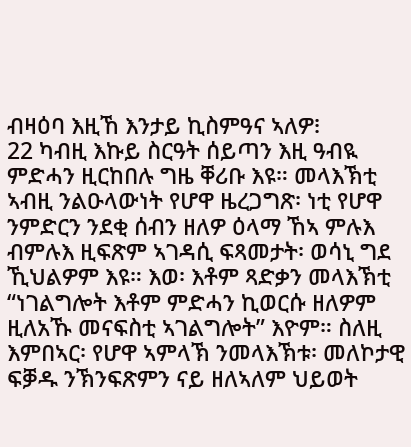ብዛዕባ እዚኸ እንታይ ኪስምዓና ኣለዎ፧
22 ካብዚ እኩይ ስርዓት ሰይጣን እዚ ዓብዪ ምድሓን ዚርከበሉ ግዜ ቐሪቡ እዩ። መላእኽቲ ኣብዚ ንልዑላውነት የሆዋ ዜረጋግጽ፡ ነቲ የሆዋ ንምድርን ንደቂ ሰብን ዘለዎ ዕላማ ኸኣ ምሉእ ብምሉእ ዚፍጽም ኣገዳሲ ፍጻመታት፡ ወሳኒ ግደ ኺህልዎም እዩ። እወ፡ እቶም ጻድቃን መላእኽቲ “ነገልግሎት እቶም ምድሓን ኪወርሱ ዘለዎም ዚለአኹ መናፍስቲ ኣገልግሎት” እዮም። ስለዚ እምበኣር፡ የሆዋ ኣምላኽ ንመላእኽቱ፡ መለኮታዊ ፍቓዱ ንኽንፍጽምን ናይ ዘለኣለም ህይወት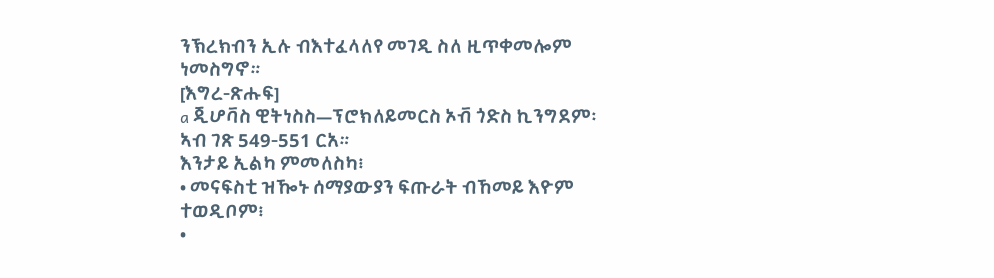ንኽረክብን ኢሉ ብእተፈላለየ መገዲ ስለ ዚጥቀመሎም ነመስግኖ።
[እግረ-ጽሑፍ]
a ጂሆቫስ ዊትነስስ—ፕሮክለይመርስ ኦቭ ጎድስ ኪንግደም፡ ኣብ ገጽ 549-551 ርአ።
እንታይ ኢልካ ምመለስካ፧
• መናፍስቲ ዝዀኑ ሰማያውያን ፍጡራት ብኸመይ እዮም ተወዲቦም፧
•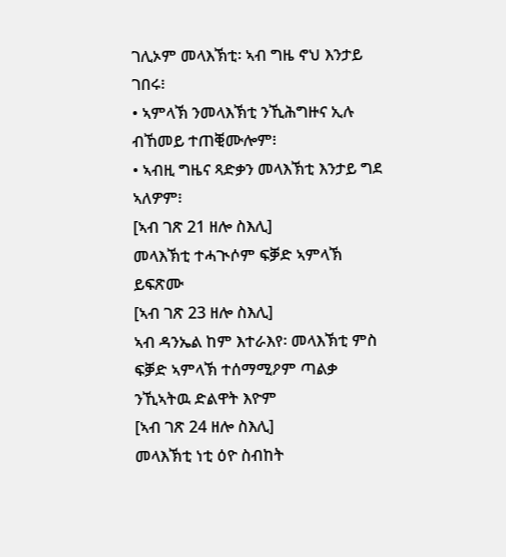ገሊኦም መላእኽቲ፡ ኣብ ግዜ ኖህ እንታይ ገበሩ፧
• ኣምላኽ ንመላእኽቲ ንኺሕግዙና ኢሉ ብኸመይ ተጠቒሙሎም፧
• ኣብዚ ግዜና ጻድቃን መላእኽቲ እንታይ ግደ ኣለዎም፧
[ኣብ ገጽ 21 ዘሎ ስእሊ]
መላእኽቲ ተሓጒሶም ፍቓድ ኣምላኽ ይፍጽሙ
[ኣብ ገጽ 23 ዘሎ ስእሊ]
ኣብ ዳንኤል ከም እተራእየ፡ መላእኽቲ ምስ ፍቓድ ኣምላኽ ተሰማሚዖም ጣልቃ ንኺኣትዉ ድልዋት እዮም
[ኣብ ገጽ 24 ዘሎ ስእሊ]
መላእኽቲ ነቲ ዕዮ ስብከት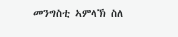መንግስቲ ኣምላኽ ስለ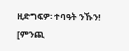ዚድግፍዎ፡ ተባዓት ንኹን!
[ምንጪ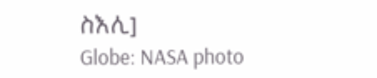ስእሊ]
Globe: NASA photo